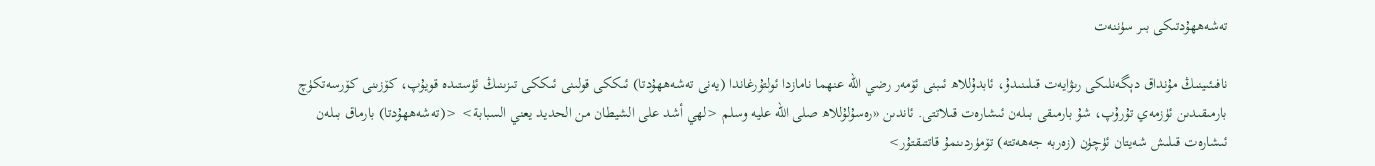تەشەھھۇدتىكى بىر سۈننەت

نافىئىينىڭ مۇنداق دېگەنلىكى رىۋايەت قىلىنىدۇ، ئابدۇللاھ ئىبنى ئۆمەر رضي الله عنهما نامازدا ئولتۇرغاندا (يەنى تەشەھھۇدتا) ئىككى قولىنى ئىككى تىزىنىڭ ئۈستىدە قويۇپ، كۆزىنى كۆرسەتكۈچ بارمىقىدىن ئۈزمەي تۇرۇپ، شۇ بارمىقى بىلەن ئىشارەت قىلاتتى. ئاندىن «رەسۇلۇللاھ صلى الله عليه وسلم <لهي أشد على الشيطان من الحديد يعني السبابة> <(تەشەھھۇدتا) بارماق بىلەن ئىشارەت قىلىش شەيتان ئۈچۈن (زەربە جەھەتتە) تۆمۈردىنمۇ قاتتىقتۇر>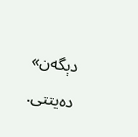دېگەن» دەيتتى.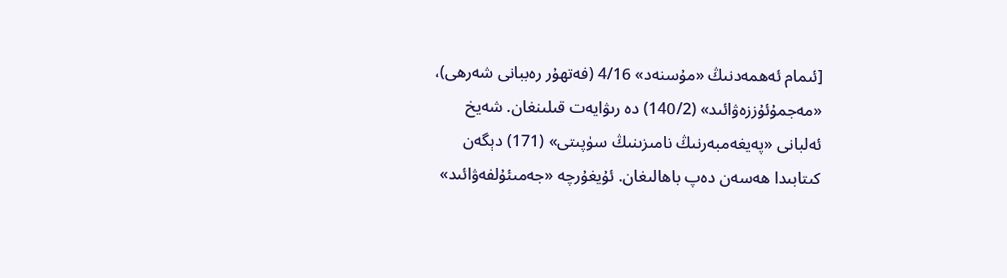[ئىمام ئەھمەدنىڭ «مۇسنەد» 4/16 (فەتھۇر رەببانى شەرھى)، «مەجمۇئۇززەۋائىد» (140/2) دە رىۋايەت قىلىنغان. شەيخ ئەلبانى «پەيغەمبەرنىڭ نامىزىنىڭ سۈپىتى» (171) دېگەن كىتابىدا ھەسەن دەپ باھالىغان. ئۇيغۇرچە «جەمىئۇلفەۋائىد»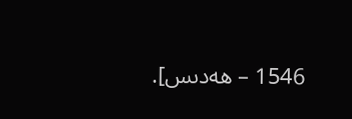1546 – ھەدىس].